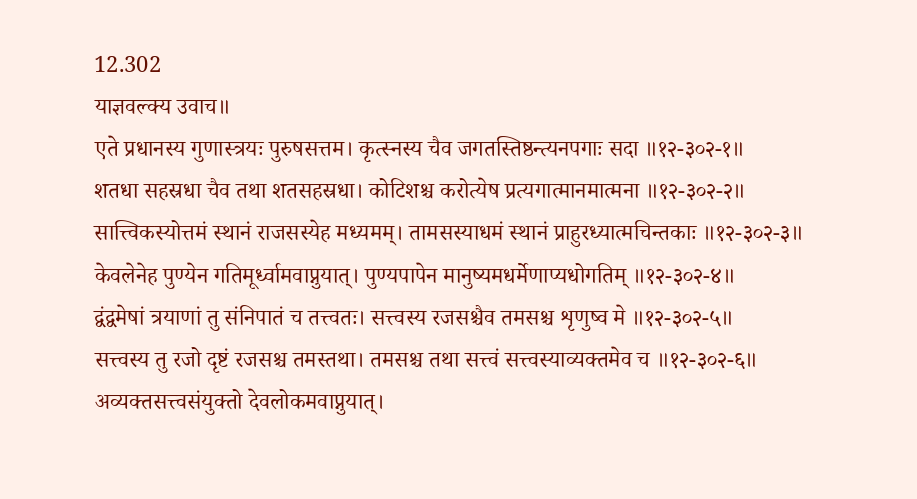12.302
याज्ञवल्क्य उवाच॥
एते प्रधानस्य गुणास्त्रयः पुरुषसत्तम। कृत्स्नस्य चैव जगतस्तिष्ठन्त्यनपगाः सदा ॥१२-३०२-१॥
शतधा सहस्रधा चैव तथा शतसहस्रधा। कोटिशश्च करोत्येष प्रत्यगात्मानमात्मना ॥१२-३०२-२॥
सात्त्विकस्योत्तमं स्थानं राजसस्येह मध्यमम्। तामसस्याधमं स्थानं प्राहुरध्यात्मचिन्तकाः ॥१२-३०२-३॥
केवलेनेह पुण्येन गतिमूर्ध्वामवाप्नुयात्। पुण्यपापेन मानुष्यमधर्मेणाप्यधोगतिम् ॥१२-३०२-४॥
द्वंद्वमेषां त्रयाणां तु संनिपातं च तत्त्वतः। सत्त्वस्य रजसश्चैव तमसश्च शृणुष्व मे ॥१२-३०२-५॥
सत्त्वस्य तु रजो दृष्टं रजसश्च तमस्तथा। तमसश्च तथा सत्त्वं सत्त्वस्याव्यक्तमेव च ॥१२-३०२-६॥
अव्यक्तसत्त्वसंयुक्तो देवलोकमवाप्नुयात्।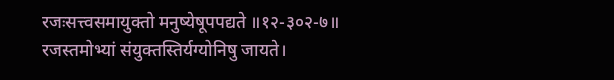रजःसत्त्वसमायुक्तो मनुष्येषूपपद्यते ॥१२-३०२-७॥
रजस्तमोभ्यां संयुक्तस्तिर्यग्योनिषु जायते।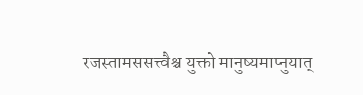रजस्तामससत्त्वैश्च युक्तो मानुष्यमाप्नुयात्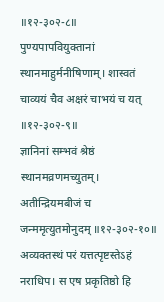॥१२-३०२-८॥
पुण्यपापवियुक्तानां स्थानमाहुर्मनीषिणाम्। शास्वतं चाव्ययं चैव अक्षरं चाभयं च यत् ॥१२-३०२-९॥
ज्ञानिनां सम्भवं श्रेष्ठं स्थानमव्रणमच्युतम्। अतीन्द्रियमबीजं च जन्ममृत्युतमोनुदम् ॥१२-३०२-१०॥
अव्यक्तस्थं परं यत्तत्पृष्टस्तेऽहं नराधिप। स एष प्रकृतिष्ठो हि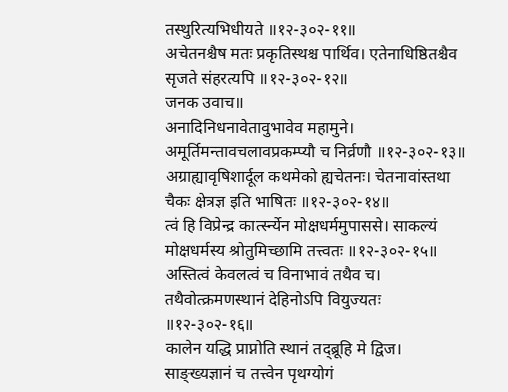तस्थुरित्यभिधीयते ॥१२-३०२-११॥
अचेतनश्चैष मतः प्रकृतिस्थश्च पार्थिव। एतेनाधिष्ठितश्चैव सृजते संहरत्यपि ॥१२-३०२-१२॥
जनक उवाच॥
अनादिनिधनावेतावुभावेव महामुने। अमूर्तिमन्तावचलावप्रकम्प्यौ च निर्व्रणौ ॥१२-३०२-१३॥
अग्राह्यावृषिशार्दूल कथमेको ह्यचेतनः। चेतनावांस्तथा चैकः क्षेत्रज्ञ इति भाषितः ॥१२-३०२-१४॥
त्वं हि विप्रेन्द्र कार्त्स्न्येन मोक्षधर्ममुपाससे। साकल्यं मोक्षधर्मस्य श्रोतुमिच्छामि तत्त्वतः ॥१२-३०२-१५॥
अस्तित्वं केवलत्वं च विनाभावं तथैव च। तथैवोत्क्रमणस्थानं देहिनोऽपि वियुज्यतः ॥१२-३०२-१६॥
कालेन यद्धि प्राप्नोति स्थानं तद्ब्रूहि मे द्विज। साङ्ख्यज्ञानं च तत्त्वेन पृथग्योगं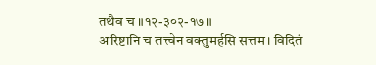तथैव च ॥१२-३०२-१७॥
अरिष्टानि च तत्त्वेन वक्तुमर्हसि सत्तम। विदितं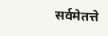सर्वमेतत्ते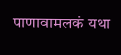पाणावामलकं यथा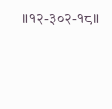॥१२-३०२-१८॥